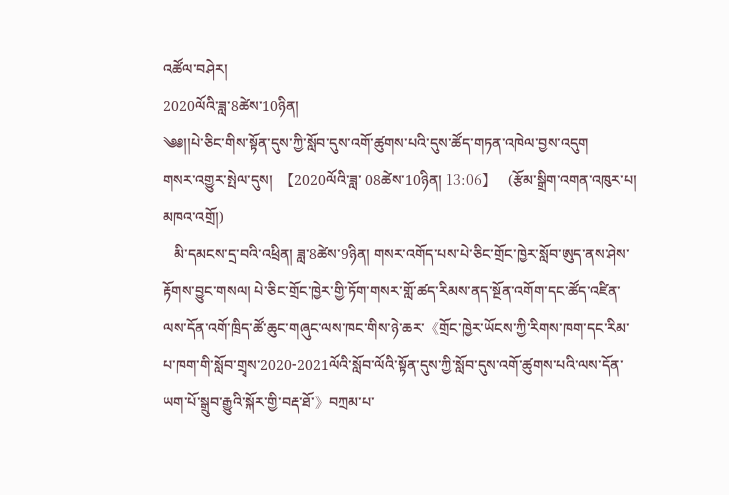འཚོལ་བཤེར།
2020ལོའི་ཟླ་8ཚེས་10ཉིན།
༄༅།།པེ་ཅིང་གིས་སྟོན་དུས་ཀྱི་སློབ་དུས་འགོ་ཚུགས་པའི་དུས་ཚོད་གཏན་འཁེལ་བྱས་འདུག
གསར་འགྱུར་སྤེལ་དུས།  【2020ལོའི་ཟླ་ 08ཚེས་10ཉིན། 13:06】   (རྩོམ་སྒྲིག་འགན་འཁུར་པ། མཁའ་འགྲོ།)
   མི་དམངས་དྲ་བའི་འཕྲིན། ཟླ་8ཚེས་9ཉིན། གསར་འགོད་པས་པེ་ཅིང་གྲོང་ཁྱེར་སློབ་ཨུད་ནས་ཤེས་རྟོགས་བྱུང་གསལ། པེ་ཅིང་གྲོང་ཁྱེར་གྱི་ཏོག་གསར་གློ་ཚད་རིམས་ནད་སྔོན་འགོག་དང་ཚོད་འཛིན་ལས་དོན་འགོ་ཁྲིད་ཚོ་ཆུང་གཞུང་ལས་ཁང་གིས་ཉེ་ཆར་《གྲོང་ཁྱེར་ཡོངས་ཀྱི་རིགས་ཁག་དང་རིམ་པ་ཁག་གི་སློབ་གྲྭས་2020-2021ལོའི་སློབ་ལོའི་སྟོན་དུས་ཀྱི་སློབ་དུས་འགོ་ཚུགས་པའི་ལས་དོན་ཡག་པོ་སྒྲུབ་རྒྱུའི་སྐོར་གྱི་བརྡ་ཐོ་》བཀྲམ་པ་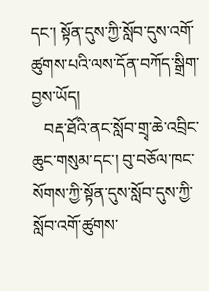དང་། སྟོན་དུས་ཀྱི་སློབ་དུས་འགོ་ཚུགས་པའི་ལས་དོན་བཀོད་སྒྲིག་བྱས་ཡོད།
   བརྡ་ཐོའི་ནང་སློབ་གྲྭ་ཆེ་འབྲིང་ཆུང་གསུམ་དང་། བུ་བཅོལ་ཁང་སོགས་ཀྱི་སྟོན་དུས་སློབ་དུས་ཀྱི་སློབ་འགོ་ཚུགས་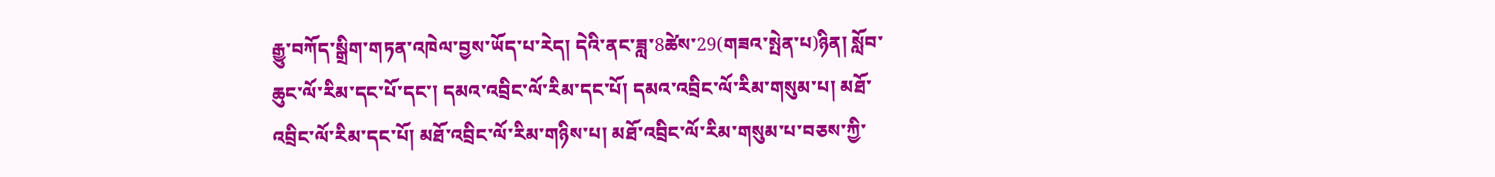རྒྱུ་བཀོད་སྒྲིག་གཏན་འཁེལ་བྱས་ཡོད་པ་རེད། དེའི་ནང་ཟླ་8ཚེས་29(གཟའ་སྤེན་པ)ཉིན། སློབ་ཆུང་ལོ་རིམ་དང་པོ་དང་། དམའ་འབྲིང་ལོ་རིམ་དང་པོ། དམའ་འབྲིང་ལོ་རིམ་གསུམ་པ། མཐོ་འབྲིང་ལོ་རིམ་དང་པོ། མཐོ་འབྲིང་ལོ་རིམ་གཉིས་པ། མཐོ་འབྲིང་ལོ་རིམ་གསུམ་པ་བཅས་ཀྱི་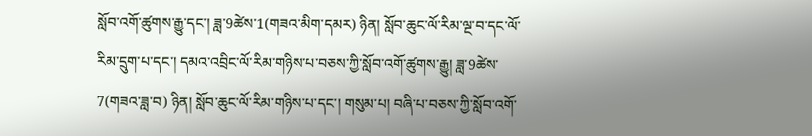སློབ་འགོ་ཚུགས་རྒྱུ་དང་། ཟླ་9ཚེས་1(གཟའ་མིག་དམར) ཉིན། སློབ་ཆུང་ལོ་རིམ་ལྔ་བ་དང་ལོ་རིམ་དྲུག་པ་དང་། དམའ་འབྲིང་ལོ་རིམ་གཉིས་པ་བཅས་ཀྱི་སློབ་འགོ་ཚུགས་རྒྱུ། ཟླ་9ཚེས་7(གཟའ་ཟླ་བ) ཉིན། སློབ་ཆུང་ལོ་རིམ་གཉིས་པ་དང་། གསུམ་པ། བཞི་པ་བཅས་ཀྱི་སློབ་འགོ་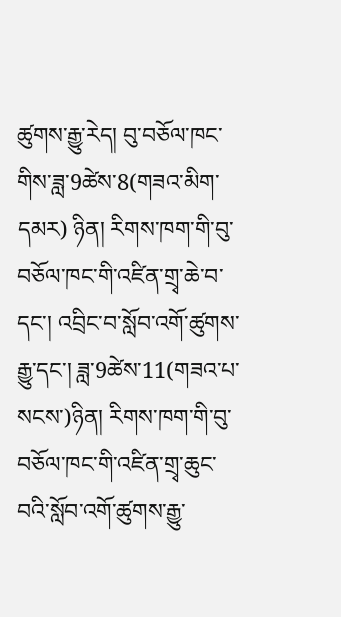ཚུགས་རྒྱུ་རེད། བུ་བཅོལ་ཁང་གིས་ཟླ་9ཚེས་8(གཟའ་མིག་དམར) ཉིན། རིགས་ཁག་གི་བུ་བཅོལ་ཁང་གི་འཛིན་གྲྭ་ཆེ་བ་དང་། འབྲིང་བ་སློབ་འགོ་ཚུགས་རྒྱུ་དང་། ཟླ་9ཚེས་11(གཟའ་པ་སངས་)ཉིན། རིགས་ཁག་གི་བུ་བཅོལ་ཁང་གི་འཛིན་གྲྭ་ཆུང་བའི་སློབ་འགོ་ཚུགས་རྒྱུ་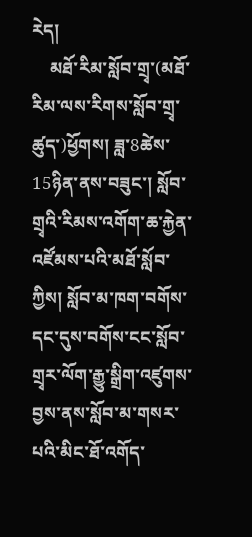རེད།
    མཐོ་རིམ་སློབ་གྲྭ་(མཐོ་རིམ་ལས་རིགས་སློབ་གྲྭ་ཚུད་)ཕྱོགས། ཟླ་8ཚེས་15ཉིན་ནས་བཟུང་། སློབ་གྲྭའི་རིམས་འགོག་ཆ་རྐྱེན་འཛོམས་པའི་མཐོ་སློབ་ཀྱིས། སློབ་མ་ཁག་བགོས་དང་དུས་བགོས་ངང་སློབ་གྲྭར་ལོག་རྒྱུ་སྒྲིག་འཛུགས་བྱས་ནས་སློབ་མ་གསར་པའི་མིང་ཐོ་འགོད་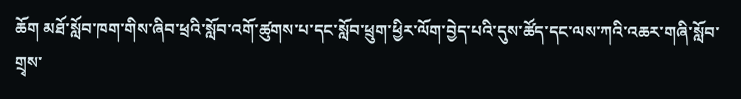ཆོག མཐོ་སློབ་ཁག་གིས་ཞིབ་ཕྲའི་སློབ་འགོ་ཚུགས་པ་དང་སློབ་ཕྲུག་ཕྱིར་ལོག་བྱེད་པའི་དུས་ཚོད་དང་ལས་ཀའི་འཆར་གཞི་སློབ་གྲྭས་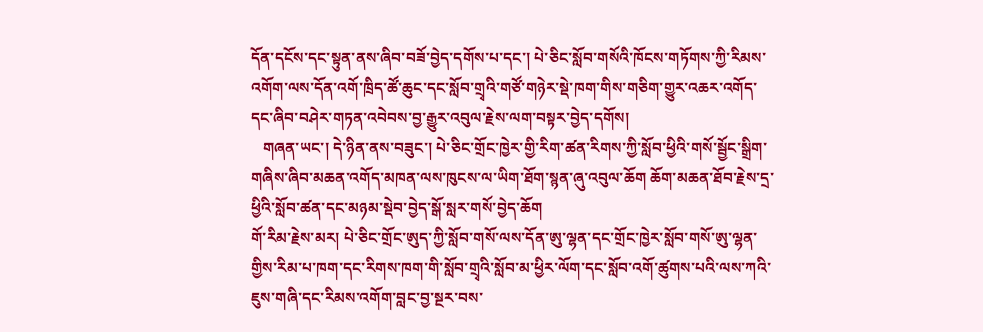དོན་དངོས་དང་སྟུན་ནས་ཞིབ་བཟོ་བྱེད་དགོས་པ་དང་། པེ་ཅིང་སློབ་གསོའི་ཁོངས་གཏོགས་ཀྱི་རིམས་འགོག་ལས་དོན་འགོ་ཁྲིད་ཚོ་ཆུང་དང་སློབ་གྲྭའི་གཙོ་གཉེར་སྡེ་ཁག་གིས་གཅིག་གྱུར་འཆར་འགོད་དང་ཞིབ་བཤེར་གཏན་འབེབས་བྱ་རྒྱུར་འབུལ་རྗེས་ལག་བསྟར་བྱེད་དགོས།
   གཞན་ཡང་། དེ་ཉིན་ནས་བཟུང་། པེ་ཅིང་གྲོང་ཁྱེར་གྱི་རིག་ཚན་རིགས་ཀྱི་སློབ་ཕྱིའི་གསོ་སྦྱོང་སྒྲིག་གཞིས་ཞིབ་མཆན་འགོད་མཁན་ལས་ཁུངས་ལ་ཡིག་ཐོག་སྙན་ཞུ་འབུལ་ཆོག ཆོག་མཆན་ཐོབ་རྗེས་དྲ་ཕྱིའི་སློབ་ཚན་དང་མཉམ་སྡེབ་བྱེད་སྒོ་སླར་གསོ་བྱེད་ཆོག
གོ་རིམ་རྗེས་མར། པེ་ཅིང་གྲོང་ཨུད་ཀྱི་སློབ་གསོ་ལས་དོན་ཨུ་ལྷན་དང་གྲོང་ཁྱེར་སློབ་གསོ་ཨུ་ལྷན་གྱིས་རིམ་པ་ཁག་དང་རིགས་ཁག་གི་སློབ་གྲྭའི་སློབ་མ་ཕྱིར་ལོག་དང་སློབ་འགོ་ཚུགས་པའི་ལས་ཀའི་ཇུས་གཞི་དང་རིམས་འགོག་བླང་བྱ་སྔར་བས་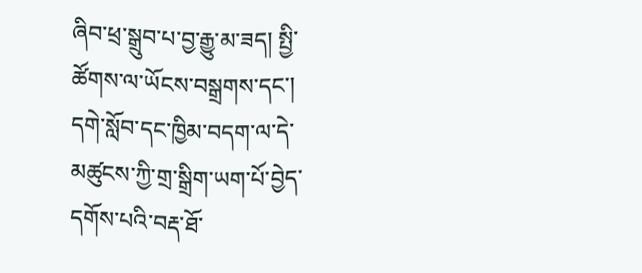ཞིབ་ཕྲ་སྒྲུབ་པ་བྱ་རྒྱུ་མ་ཟད། སྤྱི་ཚོགས་ལ་ཡོངས་བསྒྲགས་དང་།  དགེ་སློབ་དང་ཁྱིམ་བདག་ལ་དེ་མཚུངས་ཀྱི་གྲ་སྒྲིག་ཡག་པོ་བྱེད་དགོས་པའི་བརྡ་ཐོ་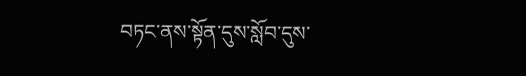བཏང་ནས་སྟོན་དུས་སློབ་དུས་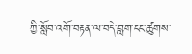ཀྱི་སློབ་འགོ་བརྟན་ལ་བདེ་བླག་ངང་ཚུགས་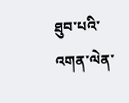ཐུབ་པའི་འགན་ལེན་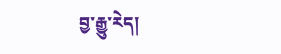བྱ་རྒྱུ་རེད།